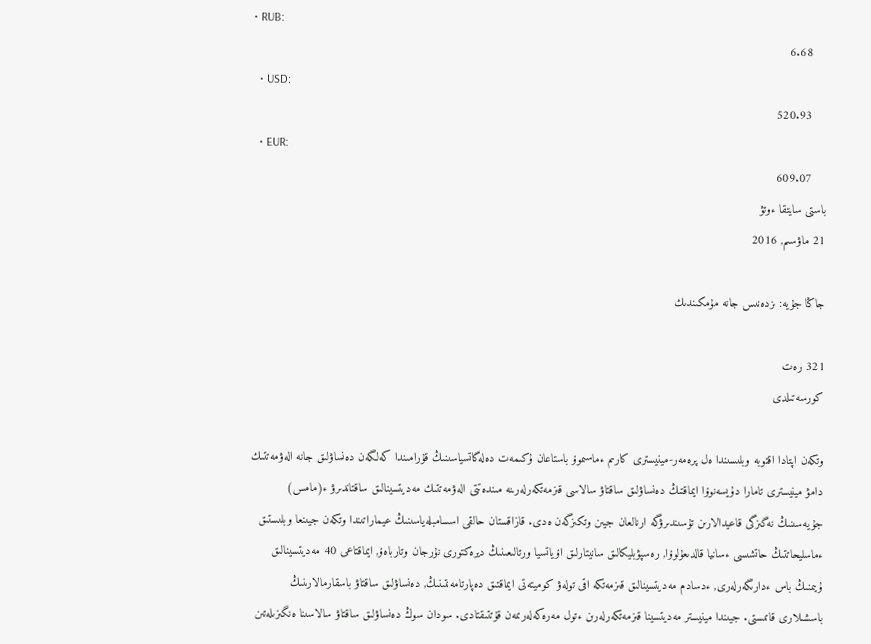• RUB:
    6.68
  • USD:
    520.93
  • EUR:
    609.07
باستى سايتقا ءوتۋ
21 ماۋسىم, 2016

جاڭا جۇيە: ىزدەنىس جانە مۇمكىندىك

321 رەت
كورسەتىلدى

وتكەن اپتادا اقتوبە وبلىسىندا ەل پرەمەر-مينيسترى كارىم ءماسىموۆ باستاعان ۇكىمەت دەلەگاتسياسىنىڭ قۇرامىندا كەلگەن دەنساۋلىق جانە الەۋمەتتىك دامۋ مينيسترى تامارا دۇيسەنوۆا ايماقتىڭ دەنساۋلىق ساقتاۋ سالاسى قىزمەتكەرلەرىنە مىندەتتى الەۋمەتتىك مەديتسينالىق ساقتاندىرۋ ء(مامس) جۇيەسىنىڭ نەگىزگى قاعيدالارىن تۇسىندىرۋگە ارنالعان جيىن وتكىزگەن ەدى. قازاقستان حالقى اسسامبلەياسىنىڭ عيماراتىندا وتكەن جيىنعا وبلىستىق ءماسليحاتتىڭ حاتشىسى ءسانيا قالدىعۇلوۆا, رەسپۋبليكالىق سانيتارلىق اۆياتسيا ورتالىعىنىڭ ديرەكتورى نۇرجان وتارباەۆ, ايماقتاعى 40 مەديتسينالىق ۇيىمنىڭ باس ءدارىگەرلەرى, ءدسادم مەديتسينالىق قىزمەتكە اقى تولەۋ كوميتەتى ايماقتىق دەپارتامەنتىنىڭ, دەنساۋلىق ساقتاۋ باسقارمالارىنىڭ باسشىلارى قاتىستى. جيىندا مينيستر مەديتسينا قىزمەتكەرلەرىن ءتول مەرەكەلەرىمەن قۇتتىقتادى. سودان سوڭ دەنساۋلىق ساقتاۋ سالاسىنا ەنگىزىلەتىن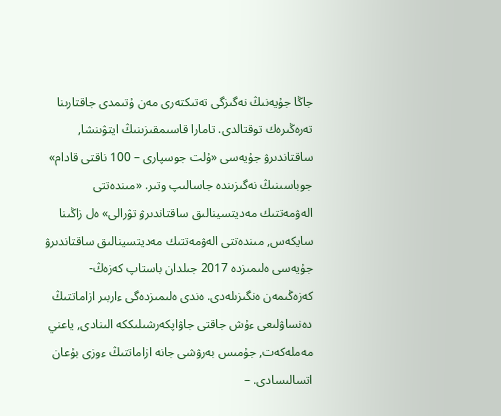جاڭا جۇيەنىڭ نەگىزگى تەتىكتەرى مەن ۇتىمدى جاقتارىنا تەرەڭىرەك توقتالدى. تامارا قاسىمقىزىنىڭ ايتۋىنشا, ساقتاندىرۋ جۇيەسى «ۇلت جوسپارى – 100 ناقتى قادام» جوباسىنىڭ نەگىزىندە جاسالىپ وتىر. «مىندەتتى الەۋمەتتىك مەديتسينالىق ساقتاندىرۋ تۋرالى» ەل زاڭىنا سايكەس, مىندەتتى الەۋمەتتىك مەديتسينالىق ساقتاندىرۋ جۇيەسى ەلىمىزدە 2017 جىلدان باستاپ كەزەڭ-كەزەڭىمەن ەنگىزىلەدى. ەندى ەلىمىزدەگى ءاربىر ازاماتتىڭ دەنساۋلىعى ءۇش جاقتى جاۋاپكەرشىلىككە الىنادى, ياعني مەملەكەت, جۇمىس بەرۋشى جانە ازاماتتىڭ ءوزى بۇعان اتسالىسادى. –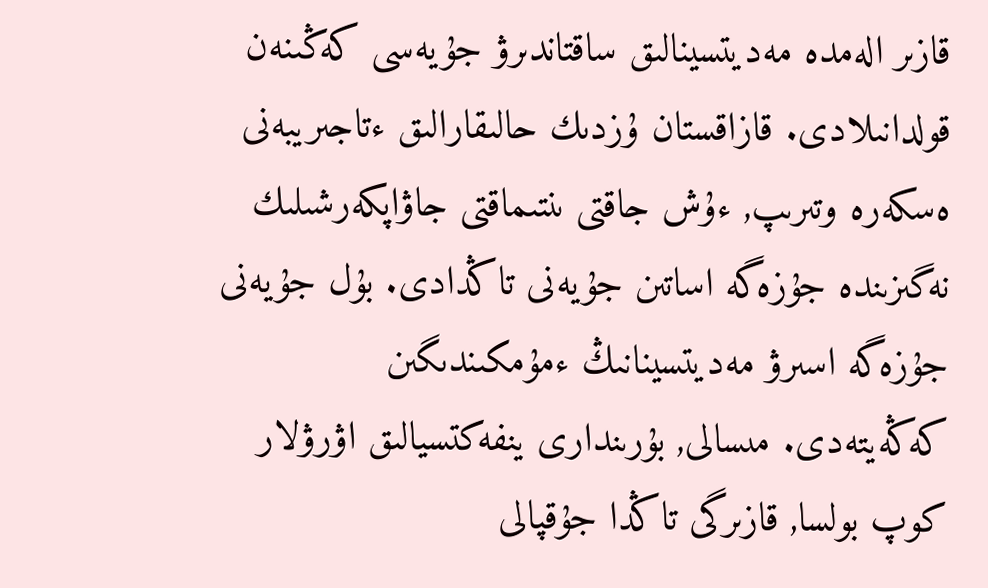قازىر الەمدە مەديتسينالىق ساقتاندىرۋ جۇيەسى كەڭىنەن قولدانىلادى. قازاقستان ۇزدىك حالىقارالىق ءتاجىريبەنى ەسكەرە وتىرىپ, ءۇش جاقتى ىنتىماقتى جاۋاپكەرشىلىك نەگىزىندە جۇزەگە اساتىن جۇيەنى تاڭدادى. بۇل جۇيەنى جۇزەگە اسىرۋ مەديتسينانىڭ ءمۇمكىندىگىن كەڭەيتەدى. مىسالى, بۇرىندارى ينفەكتسيالىق اۋرۋلار كوپ بولسا, قازىرگى تاڭدا جۇقپالى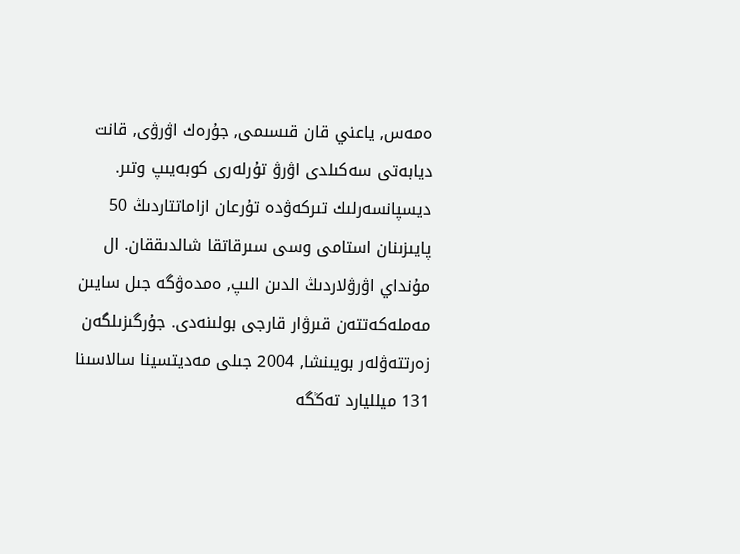ەمەس, ياعني قان قىسىمى, جۇرەك اۋرۋى, قانت ديابەتى سەكىلدى اۋرۋ تۇرلەرى كوبەيىپ وتىر. ديسپانسەرلىك تىركەۋدە تۇرعان ازاماتتاردىڭ 50 پايىزىنان استامى وسى سىرقاتقا شالدىققان. ال مۇنداي اۋرۋلاردىڭ الدىن الىپ, ەمدەۋگە جىل سايىن مەملەكەتتەن قىرۋار قارجى بولىنەدى. جۇرگىزىلگەن زەرتتەۋلەر بويىنشا, 2004 جىلى مەديتسينا سالاسىنا 131 ميلليارد تەڭگە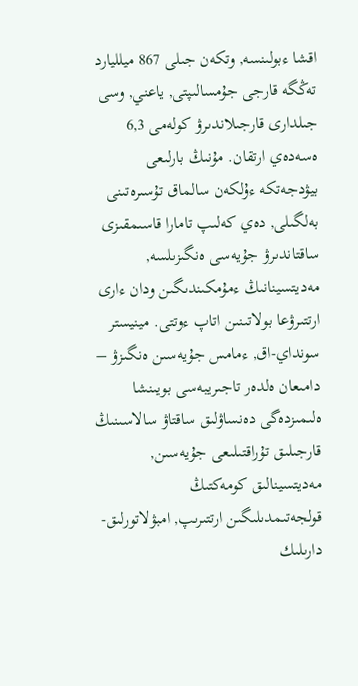اقشا ءبولىنسە, وتكەن جىلى 867 ميلليارد تەڭگە قارجى جۇمسالىپتى, ياعني, وسى جىلدارى قارجىلاندىرۋ كولەمى 6,3 ەسەدەي ارتقان. مۇنىڭ بارلىعى بيۋدجەتكە ءۇلكەن سالماق تۇسىرەتىنى بەلگىلى, دەي كەلىپ تامارا قاسىمقىزى ساقتاندىرۋ جۇيەسى ەنگىزىلسە, مەديتسينانىڭ ءمۇمكىندىگىن ودان ءارى ارتتىرۋعا بولاتىنىن اتاپ ءوتتى. مينيستر سونداي-اق, ءمامس جۇيەسىن ەنگىزۋ – دامىعان ەلدەر تاجىريبەسى بويىنشا ەلىمىزدەگى دەنساۋلىق ساقتاۋ سالاسىنىڭ قارجىلىق تۇراقتىلىعى جۇيەسىن, مەديتسينالىق كومەكتىڭ قولجەتىمدىلىگىن ارتتىرىپ, امبۋلاتورلىق-دارىلىك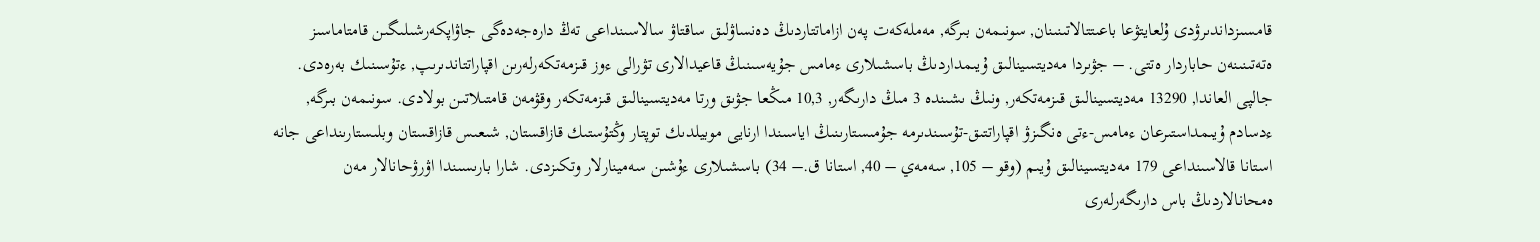قامسىزداندىرۋدى ۇلعايتۋعا باعىتتالاتىنىنان, سونىمەن بىرگە, مەملەكەت پەن ازاماتتاردىڭ دەنساۋلىق ساقتاۋ سالاسىنداعى تەڭ دارەجەدەگى جاۋاپكەرشىلىگىن قامتاماسىز ەتەتىنىنەن حاباردار ەتتى. – جۋىردا مەديتسينالىق ۇيىمداردىڭ باسشىلارى ءمامس جۇيەسىنىڭ قاعيدالارى تۋرالى ءوز قىزمەتكەرلەرىن اقپاراتتاندىرىپ, ءتۇسىنىك بەرەدى. جالپى العاندا, 13290 مەديتسينالىق قىزمەتكەر, ونىڭ ىشىندە 3 مىڭ دارىگەر, 10,3 مىڭعا جۋىق ورتا مەديتسينالىق قىزمەتكەر وقۋمەن قامتىلاتىن بولادى. سونىمەن بىرگە, ءدسادم ۇيىمداستىرعان ءمامس-ءتى ەنگىزۋ اقپاراتتىق-تۇسىندىرمە جۇمىستارىنىڭ اياسىندا ارنايى موبيلدىك توپتار وڭتۇستىك قازاقستان, شىعىس قازاقستان وبلىستارىنداعى جانە استانا قالاسىنداعى 179 مەديتسينالىق ۇيىم (وقو – 105, سەمەي – 40, استانا ق.– 34) باسشىلارى ءۇشىن سەمينارلار وتكىزدى. شارا بارىسىندا اۋرۋحانالار مەن ەمحانالاردىڭ باس دارىگەرلەرى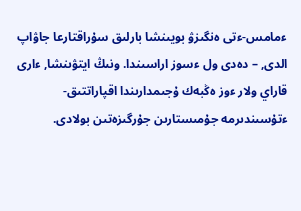ءمامس-ءتى ەنگىزۋ بويىنشا بارلىق سۇراقتارعا جاۋاپ الدى, – دەدى ول ءسوز اراسىندا. ونىڭ ايتۋىنشا, ءارى قاراي ولار ءوز ەڭبەك ۇجىمدارىندا اقپاراتتىق-ءتۇسىندىرمە جۇمىستارىن جۇرگىزەتىن بولادى.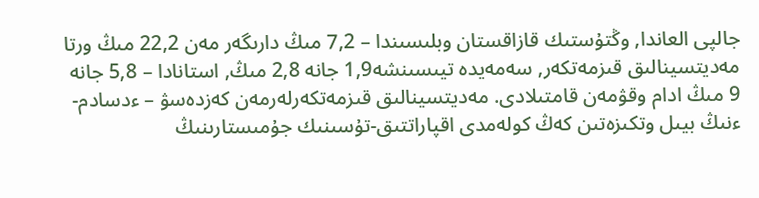جالپى العاندا, وڭتۇستىك قازاقستان وبلىسىندا – 7,2 مىڭ دارىگەر مەن 22,2 مىڭ ورتا مەديتسينالىق قىزمەتكەر, سەمەيدە تيىسىنشە1,9 جانە 2,8 مىڭ, استانادا – 5,8 جانە 9 مىڭ ادام وقۋمەن قامتىلادى. مەديتسينالىق قىزمەتكەرلەرمەن كەزدەسۋ – ءدسادم-ءنىڭ بيىل وتكىزەتىن كەڭ كولەمدى اقپاراتتىق-تۇسىنىك جۇمىستارىنىڭ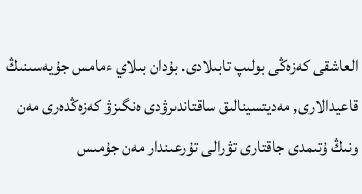العاشقى كەزەڭى بولىپ تابىلادى. بۇدان بىلاي ءمامس جۇيەسىنىڭ قاعيدالارى, مەديتسينالىق ساقتاندىرۋدى ەنگىزۋ كەزەڭدەرى مەن ونىڭ ۇتىمدى جاقتارى تۋرالى تۇرعىندار مەن جۇمىس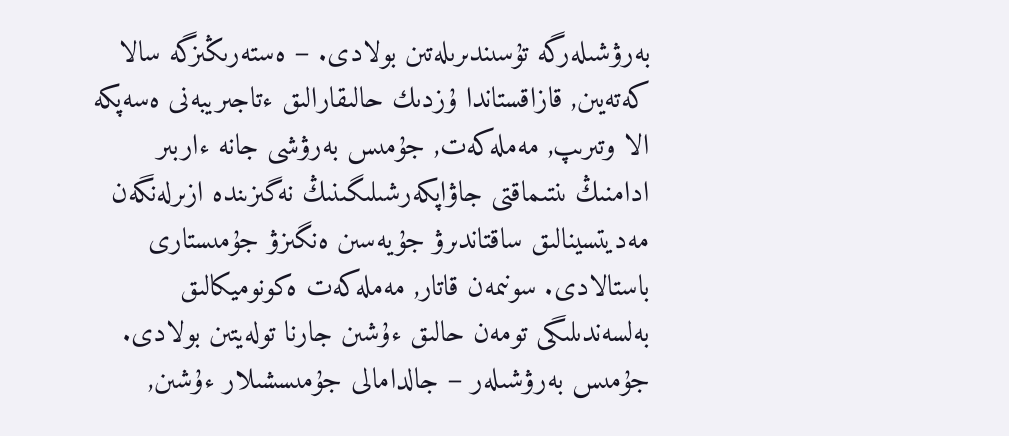بەرۋشىلەرگە تۇسىندىرىلەتىن بولادى. – ەستەرىڭىزگە سالا كەتەيىن, قازاقستاندا ۇزدىك حالىقارالىق ءتاجىريبەنى ەسەپكە الا وتىرىپ, مەملەكەت, جۇمىس بەرۋشى جانە ءاربىر ادامنىڭ ىنتىماقتى جاۋاپكەرشىلىگىنىڭ نەگىزىندە ازىرلەنگەن مەديتسينالىق ساقتاندىرۋ جۇيەسىن ەنگىزۋ جۇمىستارى باستالادى. سونىمەن قاتار, مەملەكەت ەكونوميكالىق بەلسەندىلىگى تومەن حالىق ءۇشىن جارنا تولەيتىن بولادى. جۇمىس بەرۋشىلەر – جالدامالى جۇمىسشىلار ءۇشىن,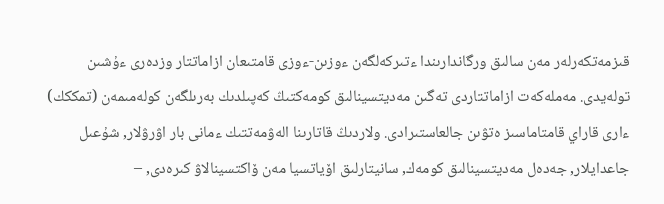قىزمەتكەرلەر مەن سالىق ورگاندارىندا ءتىركەلگەن ءوزىن-ءوزى قامتىعان ازاماتتار وزدەرى ءۇشىن تولەيدى. مەملەكەت ازاماتتاردى تەگىن مەديتسينالىق كومەكتىڭ كەپىلدىك بەرىلگەن كولەمىمەن (تمككك) ءارى قاراي قامتاماسىز ەتۋىن جالعاستىرادى. ولاردىڭ قاتارىنا الەۋمەتتىك ءمانى بار اۋرۋلار, شۇعىل جاعدايلار, جەدەل مەديتسينالىق كومەك, سانيتارلىق اۆياتسيا مەن ۆاكتسينالاۋ كىرەدى, –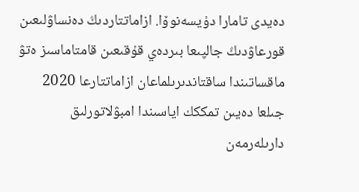دەيدى تامارا دۇيسەنوۆا. ازاماتتاردىڭ دەنساۋلىعىن قورعاۋدىڭ جالپىعا بىردەي قۇقىعىن قامتاماسىز ەتۋ ماقساتىندا ساقتاندىرىلماعان ازاماتتارعا 2020 جىلعا دەيىن تمككك اياسىندا امبۋلاتورلىق دارىلەرمەن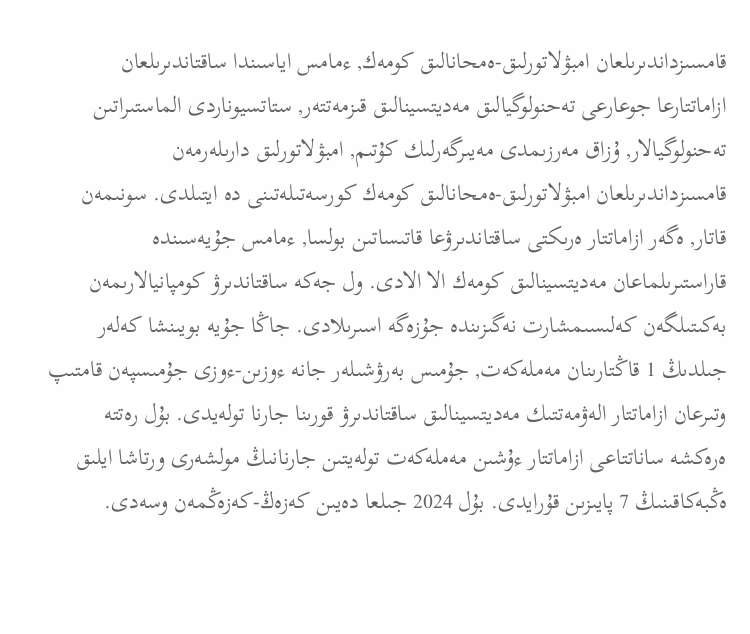قامسىزداندىرىلعان امبۋلاتورلىق-ەمحانالىق كومەك, ءمامس اياسىندا ساقتاندىرىلعان ازاماتتارعا جوعارعى تەحنولوگيالىق مەديتسينالىق قىزمەتتەر, ستاتسيوناردى الماستىراتىن تەحنولوگيالار, ۇزاق مەرزىمدى مەيىرگەرلىك كۇتىم, امبۋلاتورلىق دارىلەرمەن قامسىزداندىرىلعان امبۋلاتورلىق-ەمحانالىق كومەك كورسەتىلەتىنى دە ايتىلدى. سونىمەن قاتار, ەگەر ازاماتتار ەرىكتى ساقتاندىرۋعا قاتىساتىن بولسا, ءمامس جۇيەسىندە قاراستىرىلماعان مەديتسينالىق كومەك الا الادى. ول جەكە ساقتاندىرۋ كومپانيالارىمەن بەكىتىلگەن كەلىسىمشارت نەگىزىندە جۇزەگە اسىرىلادى. جاڭا جۇيە بويىنشا كەلەر جىلدىڭ 1 قاڭتارىنان مەملەكەت, جۇمىس بەرۋشىلەر جانە ءوزىن-ءوزى جۇمىسپەن قامتىپ وتىرعان ازاماتتار الەۋمەتتىك مەديتسينالىق ساقتاندىرۋ قورىنا جارنا تولەيدى. بۇل رەتتە ەرەكشە ساناتتاعى ازاماتتار ءۇشىن مەملەكەت تولەيتىن جارنانىڭ مولشەرى ورتاشا ايلىق ەڭبەكاقىنىڭ 7 پايىزىن قۇرايدى. بۇل 2024 جىلعا دەيىن كەزەڭ-كەزەڭمەن وسەدى.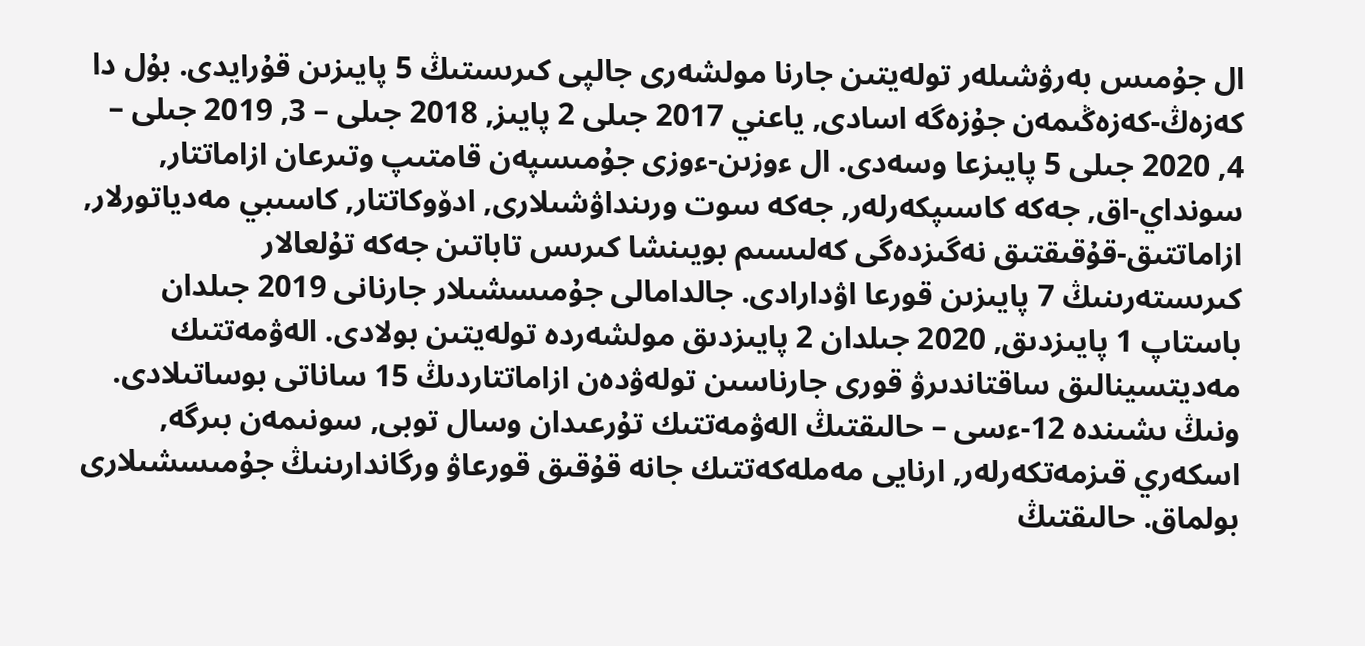ال جۇمىس بەرۋشىلەر تولەيتىن جارنا مولشەرى جالپى كىرىستىڭ 5 پايىزىن قۇرايدى. بۇل دا كەزەڭ-كەزەڭىمەن جۇزەگە اسادى, ياعني 2017 جىلى 2 پايىز, 2018 جىلى – 3, 2019 جىلى – 4, 2020 جىلى 5 پايىزعا وسەدى. ال ءوزىن-ءوزى جۇمىسپەن قامتىپ وتىرعان ازاماتتار, سونداي-اق, جەكە كاسىپكەرلەر, جەكە سوت ورىنداۋشىلارى, ادۆوكاتتار, كاسىبي مەدياتورلار, ازاماتتىق-قۇقىقتىق نەگىزدەگى كەلىسىم بويىنشا كىرىس تاباتىن جەكە تۇلعالار كىرىستەرىنىڭ 7 پايىزىن قورعا اۋدارادى. جالدامالى جۇمىسشىلار جارنانى 2019 جىلدان باستاپ 1 پايىزدىق, 2020 جىلدان 2 پايىزدىق مولشەردە تولەيتىن بولادى. الەۋمەتتىك مەديتسينالىق ساقتاندىرۋ قورى جارناسىن تولەۋدەن ازاماتتاردىڭ 15 ساناتى بوساتىلادى. ونىڭ ىشىندە 12-ءسى – حالىقتىڭ الەۋمەتتىك تۇرعىدان وسال توبى, سونىمەن بىرگە, اسكەري قىزمەتكەرلەر, ارنايى مەملەكەتتىك جانە قۇقىق قورعاۋ ورگاندارىنىڭ جۇمىسشىلارى بولماق. حالىقتىڭ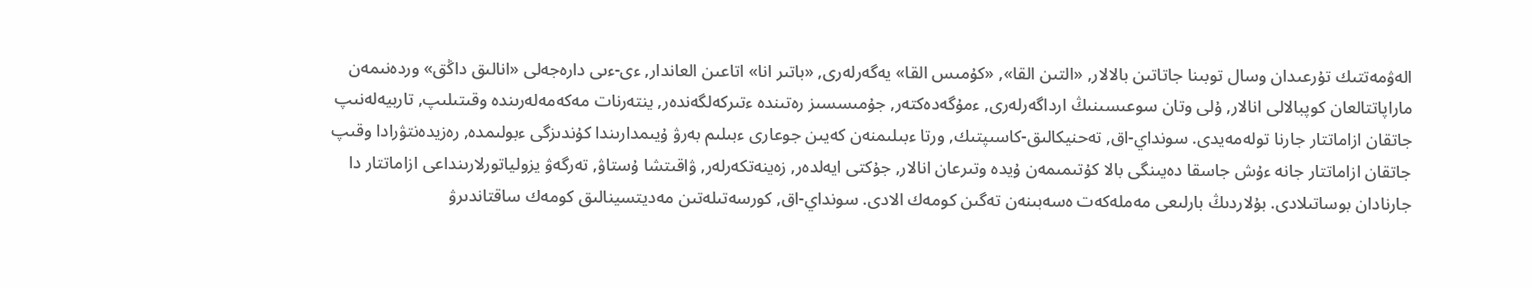الەۋمەتتىك تۇرعىدان وسال توبىنا جاتاتىن بالالار, «التىن القا», «كۇمىس القا» يەگەرلەرى, «باتىر انا» اتاعىن العاندار, ءى-ءىى دارەجەلى «انالىق داڭق» وردەنىمەن ماراپاتتالعان كوپبالالى انالار, ۇلى وتان سوعىسىنىڭ ارداگەرلەرى, ءمۇگەدەكتەر, جۇمىسسىز رەتىندە ءتىركەلگەندەر, ينتەرنات مەكەمەلەرىندە وقىتىلىپ, تاربيەلەنىپ جاتقان ازاماتتار جارنا تولەمەيدى. سونداي-اق, تەحنيكالىق-كاسىپتىك, ورتا ءبىلىمنەن كەيىن جوعارى ءبىلىم بەرۋ ۇيىمدارىندا كۇندىزگى ءبولىمدە, رەزيدەنتۋرادا وقىپ جاتقان ازاماتتار جانە ءۇش جاسقا دەيىنگى بالا كۇتىمىمەن ۇيدە وتىرعان انالار, جۇكتى ايەلدەر, زەينەتكەرلەر, ۋاقىتشا ۇستاۋ, تەرگەۋ يزولياتورلارىنداعى ازاماتتار دا جارنادان بوساتىلادى. بۇلاردىڭ بارلىعى مەملەكەت ەسەبىنەن تەگىن كومەك الادى. سونداي-اق, كورسەتىلەتىن مەديتسينالىق كومەك ساقتاندىرۋ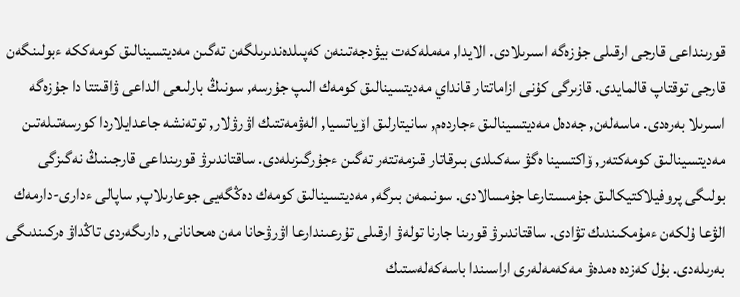قورىنداعى قارجى ارقىلى جۇزەگە اسىرىلادى. الايدا, مەملەكەت بيۋدجەتىنەن كەپىلدەندىرىلگەن تەگىن مەديتسينالىق كومەككە ءبولىنگەن قارجى توقتاپ قالمايدى. قازىرگى كۇنى ازاماتتار قانداي مەديتسينالىق كومەك الىپ جۇرسە, سونىڭ بارلىعى الداعى ۋاقىتتا دا جۇزەگە اسىرىلا بەرەدى. ماسەلەن, جەدەل مەديتسينالىق ءجاردەم, سانيتارلىق اۆياتسيا, الەۋمەتتىك اۋرۋلار, توتەنشە جاعدايلاردا كورسەتىلەتىن مەديتسينالىق كومەكتەر, ۆاكتسينا ەگۋ سەكىلدى بىرقاتار قىزمەتتەر تەگىن ءجۇرگىزىلەدى. ساقتاندىرۋ قورىنداعى قارجىنىڭ نەگىزگى بولىگى پروفيلاكتيكالىق جۇمىستارعا جۇمسالادى. سونىمەن بىرگە, مەديتسينالىق كومەك دەڭگەيى جوعارىلاپ, ساپالى ءدارى-دارمەك الۋعا ۇلكەن ءمۇمكىندىك تۋادى. ساقتاندىرۋ قورىنا جارنا تولەۋ ارقىلى تۇرعىندارعا اۋرۋحانا مەن ەمحانانى, دارىگەردى تاڭداۋ ەركىندىگى بەرىلەدى. بۇل كەزدە ەمدەۋ مەكەمەلەرى اراسىندا باسەكەلەستىك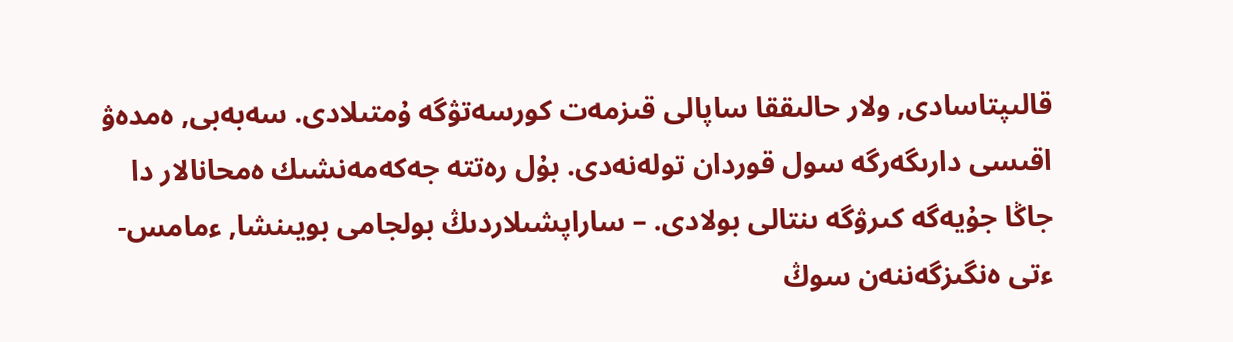قالىپتاسادى, ولار حالىققا ساپالى قىزمەت كورسەتۋگە ۇمتىلادى. سەبەبى, ەمدەۋ اقىسى دارىگەرگە سول قوردان تولەنەدى. بۇل رەتتە جەكەمەنشىك ەمحانالار دا جاڭا جۇيەگە كىرۋگە ىنتالى بولادى. – ساراپشىلاردىڭ بولجامى بويىنشا, ءمامس-ءتى ەنگىزگەننەن سوڭ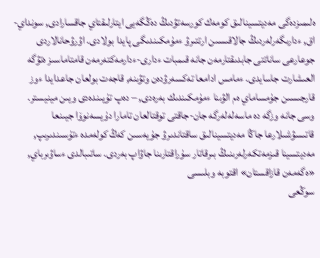ەلىمىزدەگى مەديتسينالىق كومەك كورسەتۋدىڭ دەڭگەيى ايتارلىقتاي جاقسارادى, سونداي-اق, ءدارىگەرلەردىڭ جالاقىسىن ارتتىرۋ ءمۇمكىندىگى پايدا بولادى. اۋرۋحانالاردى جوعارعى ساناتتى جابدىقتارمەن جانە قىمبات ءدارى-ءدارمەكتەرمەن قامتاماسىز ەتۋگە العىشارت جاسايدى. ءمامس ادامعا تەكسەرۋدەن وتۋىنە, قاجەت بولعان جاعدايدا ءوز قارجىسىن جۇمساماي ەم الۋىنا ءمۇمكىندىك بەرەدى, – دەپ تۇيىندەدى ويىن مينيستر. وسى جانە وزگە دە ماسەلەلەرگە جان-جاقتى توقتالعان تامارا دۇيسەنوۆا جيىنعا قاتىسۋشىلارعا جاڭا مەديتسينالىق ساقتاندىرۋ جۇيەسىن كەڭ كولەمدە ءتۇسىندىرىپ, مەديتسينا قىزمەتكەرلەرىنىڭ بىرقاتار سۇراقتارىنا جاۋاپ بەردى. ساتىبالدى ءساۋىرباي, «ەگەمەن قازاقستان» اقتوبە وبلىسى
سوڭعى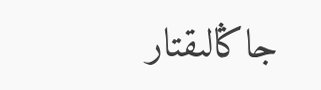جاڭالىقتار